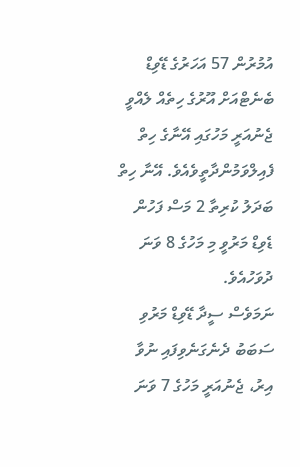އުމުރުން 57 އަހަރުގެ ޑޭވިޑް ބެނެޓްއަށް އޫރުގެ ހިތެއް ލެއްވީ ޖެނުއަރީ މަހުގައި އޭނާގެ ހިތް ފެއިލްވަމުންދާތީވެއެވެ. އޭނާ ހިތް ބަދަލު ކުރިތާ 2 މަސް ފަހުން ޑެވިޑް މަރުވީ މި މަހުގެ 8 ވަނަ ދުވަހުއެވެ.
ނަމަވެސް ސީދާ ޑޭވިޑް މަރުވި ސަބަބު ދެނެގަނެވިފައި ނުވާ އިރު، ޖެނުއަރީ މަހުގެ 7 ވަނަ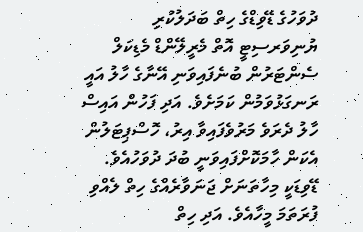ދުވަހުގެ ޑޭވިޑްގެ ހިތް ބަދަލުކުރި ޔުނިވަރސިޓީ އޮތް މެރީލޭންޑް މެޑިކަލް ސެންޓަރުން ބުނެފައިވަނި އޭނާގެ ހާލު އައީ ރަނގަޅުވަމުން ކަމަށެވެ. އަދި ފަހުން އައިސް ހާލު ދެރަވެ މަރުވެފައިވާ އިރު، ހޮސްޕިޓަލުން އެކަން ހާމަކޮށްފައިވަނީ ބުދަ ދުވަހުއެވެ.
ޑޭވިޑަކީ މިހާތަނަށް ޖަނަވާރެއްގެ ހިތް ލެއްވި ފުރަތަމަ މީހާއެވެ. އަދި ހިތް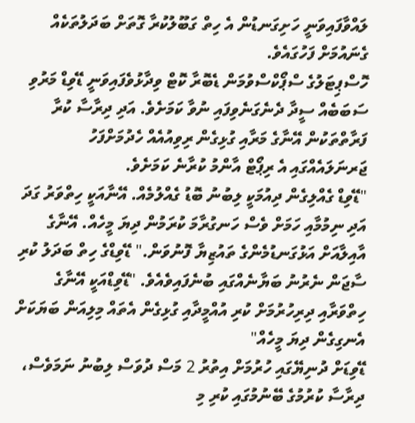ލައްވާފައިވަނީ ހަށިގަނޑުން އެ ހިތް ގަބޫލުކުރާ ގޮތަށް ބަދަލުތަކެއް ގެނައުމަށް ފަހުގައެވެ.
ހޮސްޕިޓަލުގެ ސްޕޯކްސްވުމަން ޑެބޮރާ ކޮޓް ވިދާޅުވެފައިވަނީ ޑޭވިޑް މަރުވި ސަބަބެއް ސީދާ ދެނެގަނެވިފައި ނުވާ ކަމަށެވެ. އަދި ދިރާސާ ކުރާ ފަރާތްތަކުން އޭނާގެ މަރާއި ގުޅިގެން ރިވިއުއެއް ހެދުމަށްފަހު ޖަރނަލައެއްގައި އެ ރިޕޯޓް އާންމު ކުރާނެ ކަމަށެވެ.
"ޑޭވިޑް ގެއްލިގެން ދިއުމަކީ ލިބުނު ބޮޑު ގެއްލުމެއް. އޭނާއަކީ ހިތްވަރު ގަދަ އަދި ނިމުމާއި ހަމަށް ވެސް ހަނގުރާމަ ކުރަމުން ދިޔަ މީހެއް. އޭނާގެ އާއިލާއަށް އަޅުގަނޑުމެންގެ ތައުޒިޔާ ފޮނުވަން." ޑޭވިޑްގެ ހިތް ބަދަލު ކުރި ސާޖަން ނެރުނު ބަޔާނެއްގައި ބުނެފައިވެއެވެ. "ޑޭވިޑްއަކީ އޭނާގެ ހިތްވަރާއި ދިރިހުރުމަށް ކުރި އުއްމީދާއި ގުޅިގެން އެތައް މިލިއަން ބަޔަކަށް އެނގިގެން ދިޔަ މީހެއް"
ޑޭވިޑަށް ދުނިޔޭގައި ހުރުމަށް އިތުރު 2 މަސް ދުވަސް ލިބުނު ނަމަވެސް، ދިރާސާ ކުރުމުގެ ބޭނުމުގައި ކުރި މި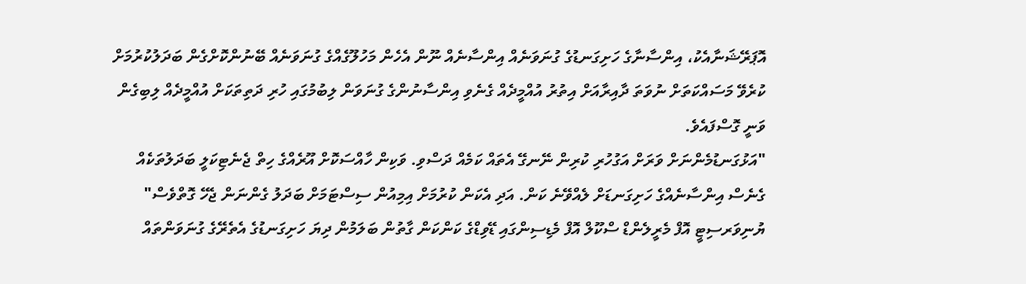އޮޕަރޭޝަނާއެކު، އިންސާނާގެ ހަށިގަނޑުގެ ގުނަވަނެއް އިންސާނެއް ނޫން އެހެން މަހުލޫގެއްގެ ގުނަވަނެއް ބޭނުންކޮށްގެން ބަދަލުކުރުމަށް ކުރެވޭ މަސައްކަތަށް ނުވަތަ ދާއިރާއަށް އިތުރު އުއްމީދެއް ގެނެވި އިންސާނުންގެ ގުނަވަން ލިބުމުގައި ހުރި ދަތިތަކަށް އުއްމީދެއް ލިބިގެން ވަނީ ގޮސްފައެވެ.
"އަޅުގަނޑުމެންނަށް ވަރަށް އަގުހުރި ކުރިން ނޭނގޭ އެތައް ކަމެއް ދަސްވި. ވަކިން ހާއްސަކޮށް އޫރެއްގެ ހިތް ޖެނެޓިކަލީ ބަދަލުތަކެއް ގެނެސް އިންސާނެއްގެ ހަށިގަނޑަށް ލެއްވޭނެ ކަން. އަދި އެކަން ކުރުމަށް އިމިއުން ސިސްޓަމަށް ބަދަލު ގެންނަން ޖެހޭ ގޮތްވެސް" ޔުނިވަރސިޓީ އޮފް މެރީލެންޑް ސްކޫލް އޮފް މެޑިސިންގައި ޑޭވިޑްގެ ކަންކަން ގާތުން ބަލަމުން ދިޔަ ހަށިގަނޑުގެ އެތެރޭގެ ގުނަވަންތައް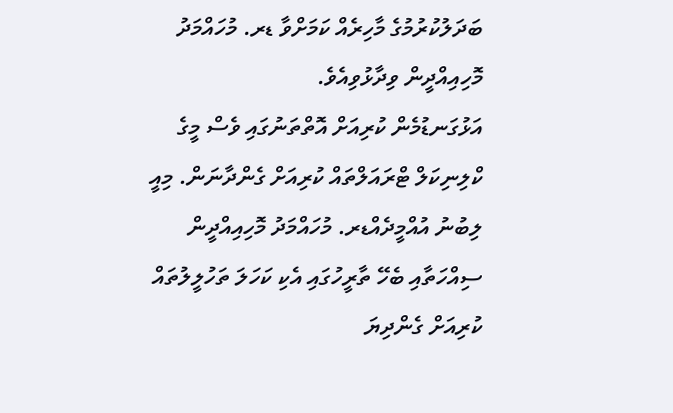ބަދަލުކުރުމުގެ މާހިރެއް ކަމަށްވާ ޑރ. މުހައްމަދު މޮހިއިއްދީން ވިދާޅުވިއެވެ.
އަޅުގަނޑުމެން ކުރިއަށް އޮތްތަނުގައި ވެސް މީގެ ކްލިނިކަލް ޓްރައަލްތައް ކުރިއަށް ގެންދާނަން. މިއީ ލިބުނު އުއްމީދެއްޑރ. މުހައްމަދު މޮހިއިއްދީން
ސިއްހަތާއި ބެހޭ ތާރީހުގައި އެކި ކަހަލަ ތަހުލީލުތައް ކުރިއަށް ގެންދިޔަ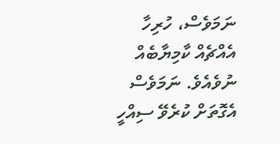ނަމަވެސް، ހުރިހާ އެއްޗެއް ކާމިޔާބެއް ނުވެއެވެ. ނަމަވެސް އެގޮތަށް ކުރެވޭ ސިއްހީ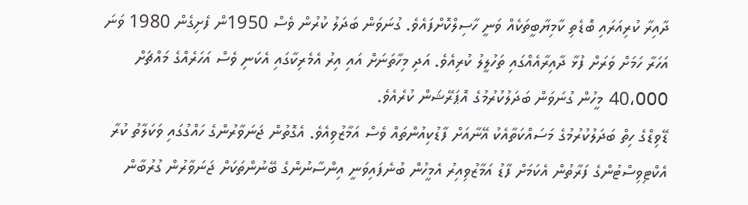ދާއިރާ ކުރިއަރައި ބޮޑެތި ކާމިޔާބީތަކެއް ވަނީ ހާސިލްކޮށްފައެވެ. ގުނަވަން ބަދަލު ކުރުން ވެސް 1950ން ފެށިގެން 1980 ވަނަ އަހަރާ ހަމަށް ވަރަށް ފުޅާ ދާއިރާއެއްގައި ތަހުލީލު ކުރިއެވެ. އަދި މިހާތަނަށް އައި އިރު އެމެރިކާގައި އެކަނި ވެސް އަހަރެއްގެ މައްޗަށް 40،000 މީހުން ގުނަވަން ބަދަލުކުރުމުގެ އޮޕަރޭޝަން ކުރެއެވެ.
ޑޭވިޑްގެ ހިތް ބަދަލުކުރުމުގެ މަސައްކަތާއެކު އޭނާއަށް ފާޑުކިއުންތައް ވެސް އަމާޒުވިއެވެ. އެގޮތުން ޖަނަވާރުންގެ ހައްގުގައި ވަކަލާތު ކުރާ އެކްޓިވިސްޓުންގެ ފަރާތުން އެކަމަށް ފާޑު އަމާޒުވިއިރު އެމީހުން ބުނެފައިވަނީ އިންސާނުންގެ ބޭނުންތަކަށް ޖަނަވާރުން ގުރުބާން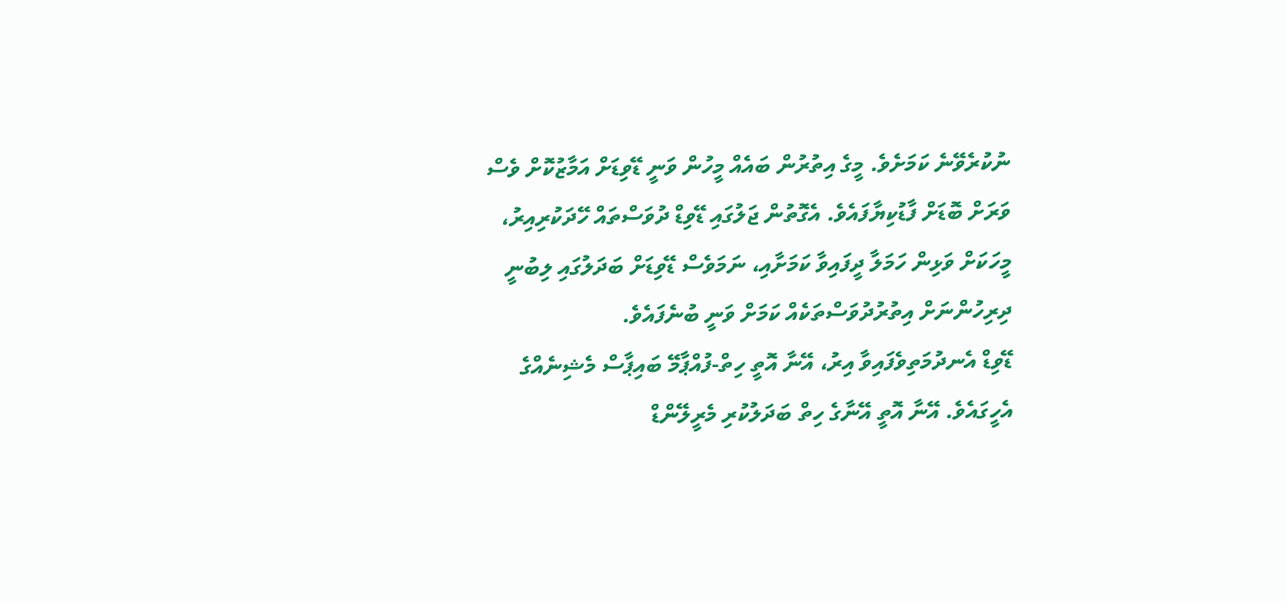ނުކުރެވޭނެ ކަމަށެވެ. މީގެ އިތުރުން ބައެއް މީހުން ވަނީ ޑޭވިޑަށް އަމާޒުކޮށް ވެސް ވަރަށް ބޮޑަށް ފާޑުކިޔާފައެވެ. އެގޮތުން ޖަލުގައި ޑޭވިޑް ދުވަސްތައް ހޭދަކުރިއިރު، މީހަކަށް ވަޅިން ހަމަލާ ދީފައިވާ ކަމަށާއި، ނަމަވެސް ޑޭވިޑަށް ބަދަލުގައި ލިބުނީ ދިރިހުންނަށް އިތުރުދުވަސްތަކެއް ކަމަށް ވަނީ ބުނެފައެވެ.
ޑޭވިޑް އެނދުމަތިވެފައިވާ އިރު، އޭނާ އޮތީ ހިތް-ފުއްޕާމޭ ބައިޕާސް މެޝިނެއްގެ އެހީގައެވެ. އޭނާ އޮތީ އޭނާގެ ހިތް ބަދަލުކުރި މެރީލޭންޑް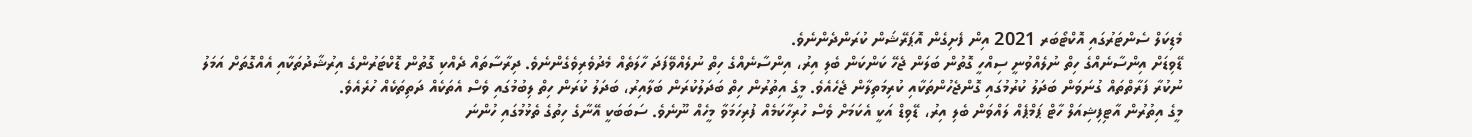މެޑިކަލް ސެންޓަރުގައި އޮކްޓޯބަރ 2021 އިން ފެށިގެން އޮޕަރޭޝަން ކުރަންދެންނެވެ.
ޑޭވިޑަށް އިންސާނެއްގެ ހިތް ނުލެއްވުނީ ސިއްހީ ގޮތުން ބަލަން ޖެހޭ ކަންކަން ބެލި އިރު، އިންސާނެއްގެ ހިތް ނުލެއްވޭފަދަ ހާލަތެއް މެދުވެރިވެގެންނެވެ. ދިރާސާތައް ދެއްކި ގޮތުން ޑޮކްޓަރުންގެ އިރުޝާދުތަކާއި އެއްގޮތަށް އަމަލު ނުކުރާ ފަރާތްތައް ގުނަވަން ބަދަލު ކުރުމުގައި ގޮންޖެހުންތަކާއި ކުރިމަތިލާން ޖެހެއެވެ. މީގެ އިތުރުން ހިތް ބަދަލުކުރަން ބަލާއިރު، ބަދަލު ކުރަން ހިތް ލިބުމުގައި ވެސް އެތަކެއް ދަތިތަކެއް ހުރެއެވެ.
މީގެ އިތުރުން އާޓިފިޝިއަލް ހާޓް ޕަމްޕެއް ލައްވަން ބެލި އިރު، ޑޭވިޑް އަކީ އެކަމަށް ވެސް ހުރިހާކަމެއް ފުރިހަމަވާ މީހެއް ނޫނެވެ. ސަބަބަކީ އޭނާގެ ހިތުގެ ތެޅުމުގައި ހުންނަ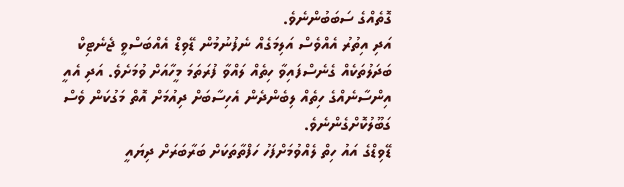ގޮތެއްގެ ސަބަބުންނެވެ.
އަދި އިތުރު އެއްވެސް އަލިމަގެއް ނެފުނުމުން ޑޭވިޑް އެއްބަސްވީ ޖެނެޓިކް ބަދަލުތަކެއް ގެނެސްފައިވާ ހިތެއް ލައްވާ ފުރަތަމަ މީހާއަށް ވުމަށެވެ. އަދި އެއީ އިންސާނެއްގެ ހިތެއް ލިބެންދެން އެހިސާބަށް ދިއުމަށް އޮތް މަގުކަން ވެސް ގަބޫލުކޮށްގެންނެވެ.
ޑޭވިޑްގެ އައު ހިތް ލެއްވުމަށްފަހު ހަފްތާތަކަށް ބަރާބަރަށް ދިޔައީ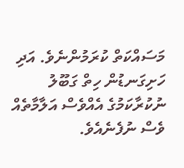މަސައްކަތް ކުރަމުންނެވެ. އަދި ހަށިގަނޑުން ހިތް ގަބޫލު ނުކުރާކަމުގެ އެއްވެސް އަލާމާތެއް ވެސް ނުފެނެއެވެ.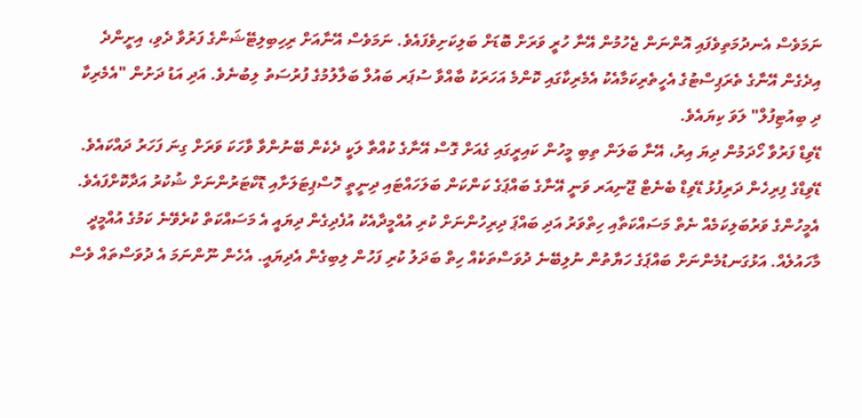ނަމަވެސް އެނދުމަތިވެފައި އޮންނަން ޖެހުމުން އޭނާ ހުރީ ވަރަށް ބޮޑަށް ބަލިކަށިވެފައެވެ. ނަމަވެސް އޭނާއަށް ރިހިބިލިޓޭޝަންގެ ފަރުވާ ދެވި، އިށީންދެ އިދެގެން އޭނާގެ ތެރަޕިސްޓުގެ އެހީތެރިކަމާއެކު އެމެރިކާގައި ކޮންމެ އަހަރަކު ބާއްވާ ސުޕަރ ބައުލް ބަލާލުމުގެ ފުރުސަތު ލިބުނެވެ. އަދި އަޑު ދަށުން "އެމެރިކާ ދި ބިއުޓިފުލް" ލަވަ ކިޔައެވެ.
ޑޭވިޑް ފަރުވާ ހޯދަމުން ދިޔަ އިރު، އޭނާ ބަލަން ތިބި މީހުން ކައިރީގައި ގެއަށް ގޮސް އޭނާގެ ކުއްތާ ލަކީ ދެކެން ބޭނުންވާ ވާހަކަ ވަރަށް ގިނަ ފަހަރު ދައްކައެވެ.
ޑޭވިޑްގެ ފިރިހެން ދަރިފުޅު ޑޭވިޑް ބެނެޓް ޖޫނިއަރ ވަނީ އޭނާގެ ބައްޕަގެ ކަންކަން ބަލަހައްޓައި ދިނީތީ ހޮސްޕިޓަލަށާއި ޑޮކްޓަރުންނަށް ޝުކުރު އަދާކޮށްފައެވެ.
އެމީހުންގެ ވަރުބަލިކަމެއް ނެތް މަސައްކަތާއި ހިތްވަރު އަދި ބައްޕަ ދިރިހުންނަށް ކުރި އުއްމީދާއެކު އުފެދިގެން ދިޔައީ އެ މަސައްކަތް ކުރެވޭނެ ކަމުގެ އުއްމީދީ މާހައުލެއް. އަޅުގަނޑުމެންނަށް ބައްޕަގެ ހަޔާތުން ނުލިބޭނެ ދުވަސްތަކެއް ހިތް ބަދަލު ކުރި ފަހުން ލިބިގެން އެދިޔައީ. އެހެން ނޫންނަމަ އެ ދުވަސްތައް ވެސް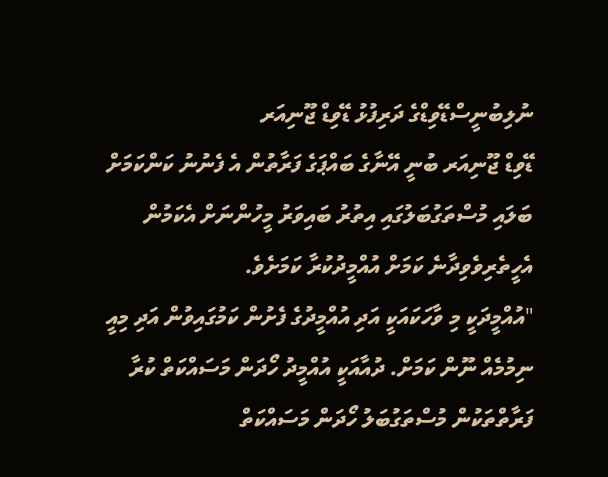ނުލިބުނީސްޑޭވިޑްގެ ދަރިފުޅު ޑޭވިޑް ޖޫނިއަރ
ޑޭވިޑް ޖޫނިއަރ ބުނީ އޭނާގެ ބައްޕަގެ ފަރާތުން އެ ފެނުނު ކަންކަމަށް ބަލައި މުސްތަގުބަލުގައި އިތުރު ބައިވަރު މީހުންނަށް އެކަމުން އެހީތެރިވެވިދާނެ ކަމަށް އުއްމީދުކުރާ ކަމަށެވެ.
"އުއްމީދަކީ މި ވާހަކައަކީ އަދި އުއްމީދުގެ ފެށުން ކަމުގައިވުން އަދި މިއީ ނިމުމެއް ނޫން ކަމަށް. ދުއާއަކީ އުއްމީދު ހޯދަން މަސައްކަތް ކުރާ ފަރާތްތަކުން މުސްތަގުބަލު ހޯދަން މަސައްކަތް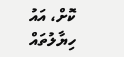ކޮށް، އައު ހިޔާލުތައް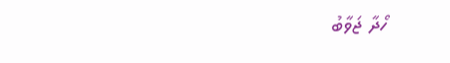ހޯދާ ޖަވާބު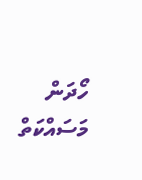ހޯދަން މަސައްކަތް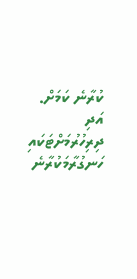ކުރާނެ ކަމަށް. އަދި ދިރިހުރުމަށްޓަކައި ހަނގުރާމަކުރާނެ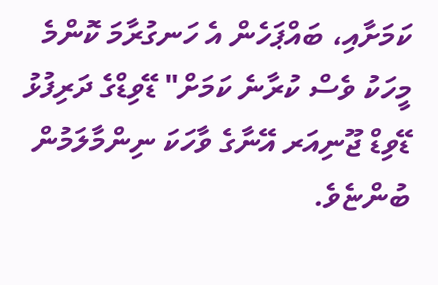ކަމަށާއި، ބައްޕަހެން އެ ހަނގުރާމަ ކޮންމެ މީހަކު ވެސް ކުރާނެ ކަމަށް" ޑޭވިޑްގެ ދަރިފުޅު ޑޭވިޑް ޖޫނިއަރ އޭނާގެ ވާހަކަ ނިންމާލަމުން ބުންޏެވެ.